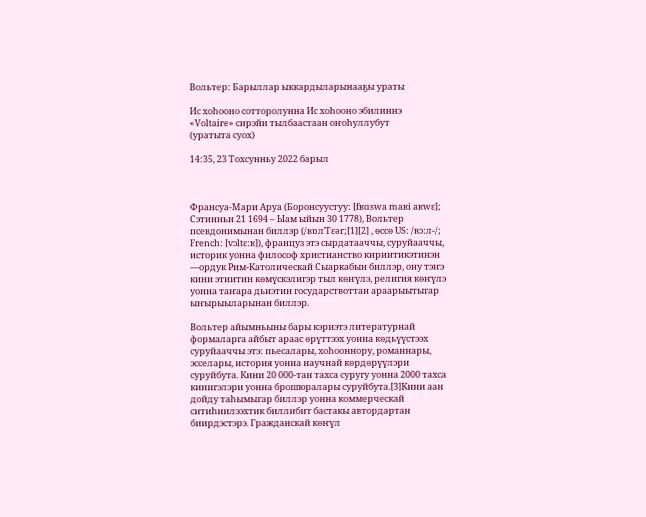Вольтер: Барыллар ыккардыларынааҕы ураты

Ис хоһооно сотторолунна Ис хоһооно эбилиннэ
«Voltaire» сирэйи тылбаастаан оҥоһуллубут
(уратыта суох)

14:35, 23 Тохсунньу 2022 барыл



Франсуа-Мари Аруа (Боронсуустуу: [fʁɑswa maʁi aʁwɛ]; Сэтинньи 21 1694 – Ыам ыйын 30 1778), Вольтер псевдонимынан биллэр (/вɒлˈТɛər;[1][2] , өссө US: /вɔːл-/; French: [vɔltɛːʁ]), француз этэ сырдатааччы, суруйааччы, историк уонна философ христианство кириитикэтинэн —ордук Рим-Католическай Сыаркабын биллэр, ону тэҥэ кини этиитин көмүскэлигэр тыл көҥүлэ, религия көҥүлэ уонна таҥара дьиэтин государствоттан араарыытыгар ыҥырыыларынан биллэр.

Вольтер айымньыны бары кэриэтэ литературнай формаларга айбыт араас өрүттээх уонна көдьүүстээх суруйааччы этэ: пьесалары, хоһооннору, романнары, эсселары, история уонна научнай көрдөрүүлэри суруйбута. Кини 20 000-тан тахса суругу уонна 2000 тахса кинигэлэри уонна брошюралары суруйбута.[3]Кини аан дойду таһымыгар биллэр уонна коммерческай ситиһиилээхтик биллибит бастакы автордартан биирдэстэрэ. Гражданскай көҥүл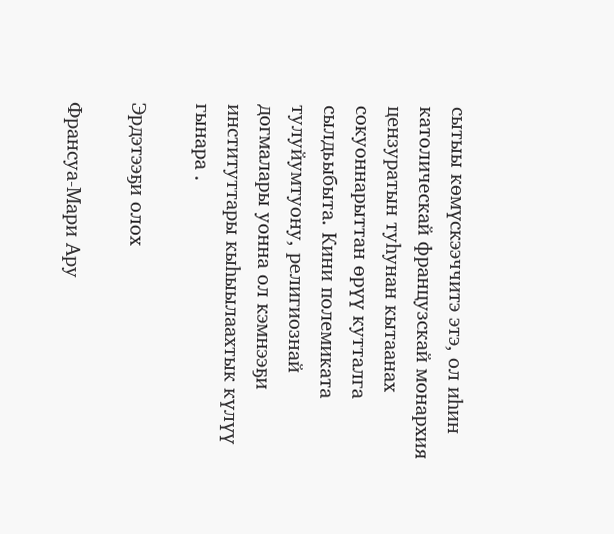сытыы көмүскээччитэ этэ, ол иһин католическай французскай монархия цензуратын туһунан кытаанах сокуоннарыттан өрүү кутталга сылдьыбыта. Кини полемиката тулуйумтуону, религиознай догмалары уонна ол кэмнээҕи институттары кыһыылаахтык күлүү гынара .

Эрдэтээҕи олох

Франсуа-Мари Ару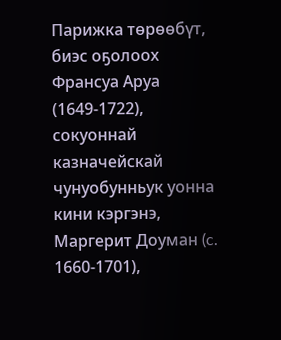Парижка төрөөбүт, биэс оҕолоох Франсуа Аруа (1649-1722), сокуоннай казначейскай чунуобунньук уонна кини кэргэнэ, Маргерит Доуман (c. 1660-1701),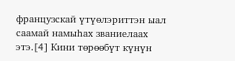французскай үтүөлэриттэн ыал саамай намыһах званиелаах этэ.[4] Кини төрөөбүт күнүн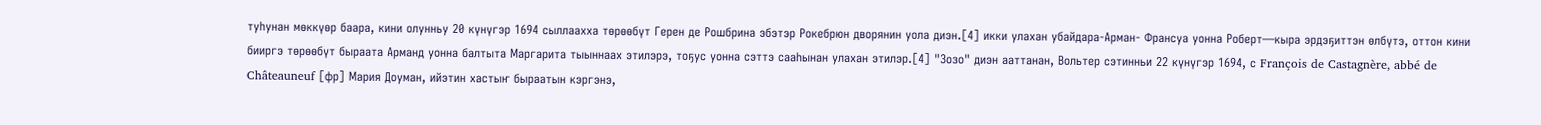туһунан мөккүөр баара, кини олунньу 20 күнүгэр 1694 сыллаахха төрөөбүт Герен де Рошбрина эбэтэр Рокебрюн дворянин уола диэн.[4] икки улахан убайдара-Арман- Франсуа уонна Роберт—кыра эрдэҕиттэн өлбүтэ, оттон кини бииргэ төрөөбүт быраата Арманд уонна балтыта Маргарита тыыннаах этилэрэ, тоҕус уонна сэттэ сааһынан улахан этилэр.[4] "Зозо" диэн ааттанан, Вольтер сэтинньи 22 күнүгэр 1694, с François de Castagnère, abbé de Châteauneuf [фр] Мария Доуман, ийэтин хастыҥ быраатын кэргэнэ,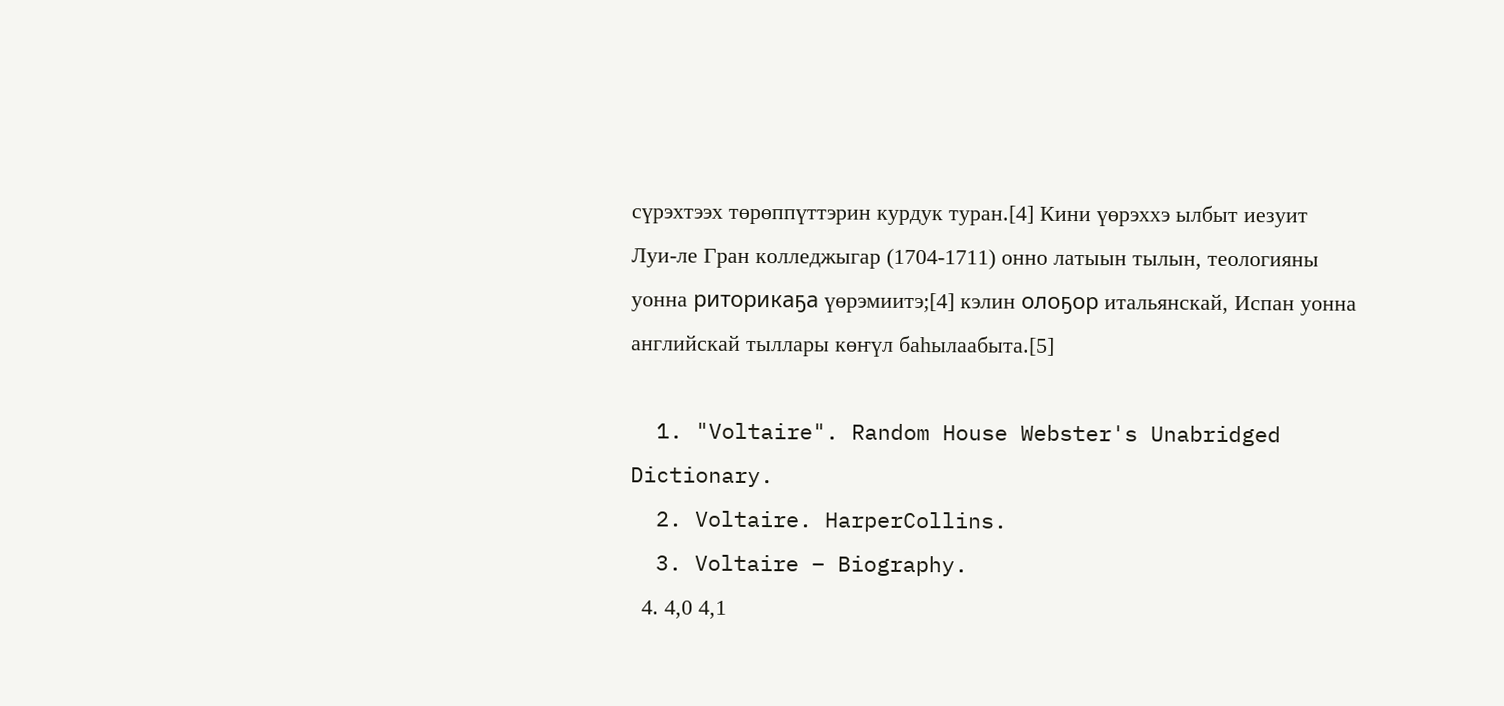сүрэхтээх төрөппүттэрин курдук туран.[4] Кини үөрэххэ ылбыт иезуит Луи-ле Гран колледжыгар (1704-1711) онно латыын тылын, теологияны уонна риторикаҕа үөрэмиитэ;[4] кэлин олоҕор итальянскай, Испан уонна английскай тыллары көҥүл баһылаабыта.[5]

  1. "Voltaire". Random House Webster's Unabridged Dictionary.
  2. Voltaire. HarperCollins.
  3. Voltaire – Biography.
  4. 4,0 4,1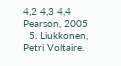4,2 4,3 4,4 Pearson, 2005
  5. Liukkonen, Petri Voltaire.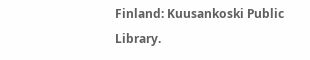Finland: Kuusankoski Public Library.